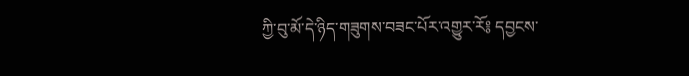ཀྱི་བུ་མོ་དེ་ཉིད་གཟུགས་བཟང་པོར་འགྱུར་རོ༔ དབྱངས་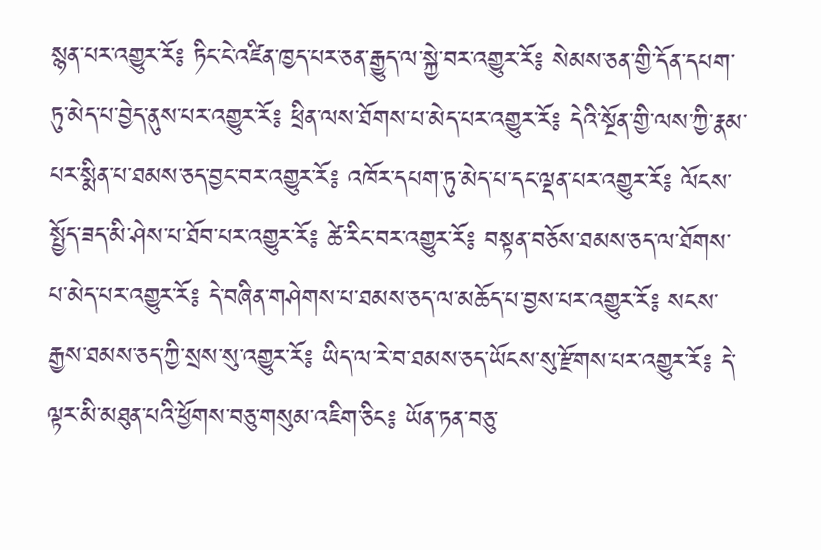སྙན་པར་འགྱུར་རོ༔ ཏིང་ངེ་འཛིན་ཁྱད་པར་ཅན་རྒྱུད་ལ་སྐྱེ་བར་འགྱུར་རོ༔ སེམས་ཅན་གྱི་དོན་དཔག་ཏུ་མེད་པ་བྱེད་ནུས་པར་འགྱུར་རོ༔ ཕྲིན་ལས་ཐོགས་པ་མེད་པར་འགྱུར་རོ༔ དེའི་སྔོན་གྱི་ལས་ཀྱི་རྣམ་པར་སྨིན་པ་ཐམས་ཅད་བྱང་བར་འགྱུར་རོ༔ འཁོར་དཔག་ཏུ་མེད་པ་དང་ལྡན་པར་འགྱུར་རོ༔ ལོངས་སྤྱོད་ཟད་མི་ཤེས་པ་ཐོབ་པར་འགྱུར་རོ༔ ཚེ་རིང་བར་འགྱུར་རོ༔ བསྟན་བཅོས་ཐམས་ཅད་ལ་ཐོགས་པ་མེད་པར་འགྱུར་རོ༔ དེ་བཞིན་གཤེགས་པ་ཐམས་ཅད་ལ་མཆོད་པ་བྱས་པར་འགྱུར་རོ༔ སངས་རྒྱས་ཐམས་ཅད་ཀྱི་སྲས་སུ་འགྱུར་རོ༔ ཡིད་ལ་རེ་བ་ཐམས་ཅད་ཡོངས་སུ་རྫོགས་པར་འགྱུར་རོ༔ དེ་ལྟར་མི་མཐུན་པའི་ཕྱོགས་བཅུ་གསུམ་འཇིག་ཅིང༔ ཡོན་ཏན་བཅུ་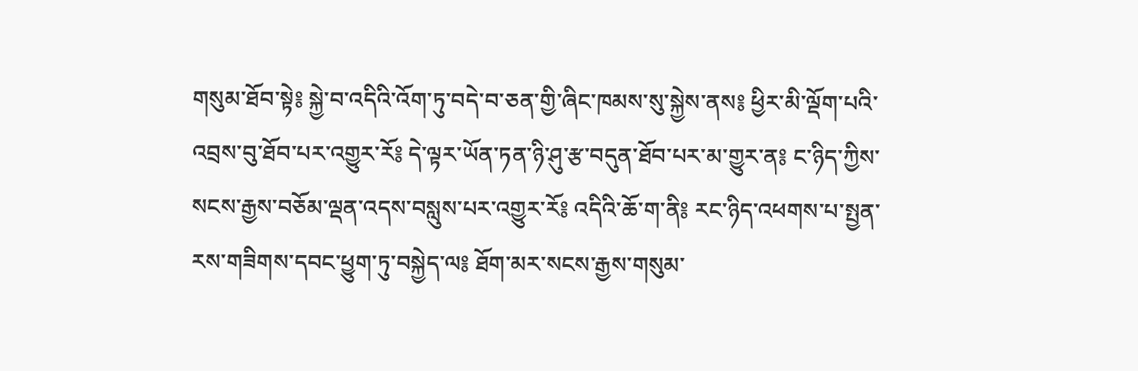གསུམ་ཐོབ་སྟེ༔ སྐྱེ་བ་འདིའི་འོག་ཏུ་བདེ་བ་ཅན་གྱི་ཞིང་ཁམས་སུ་སྐྱེས་ནས༔ ཕྱིར་མི་ལྡོག་པའི་འབྲས་བུ་ཐོབ་པར་འགྱུར་རོ༔ དེ་ལྟར་ཡོན་ཏན་ཉི་ཤུ་རྩ་བདུན་ཐོབ་པར་མ་གྱུར་ན༔ ང་ཉིད་ཀྱིས་སངས་རྒྱས་བཅོམ་ལྡན་འདས་བསླུས་པར་འགྱུར་རོ༔ འདིའི་ཆོ་ག་ནི༔ རང་ཉིད་འཕགས་པ་སྤྱན་རས་གཟིགས་དབང་ཕྱུག་ཏུ་བསྐྱེད་ལ༔ ཐོག་མར་སངས་རྒྱས་གསུམ་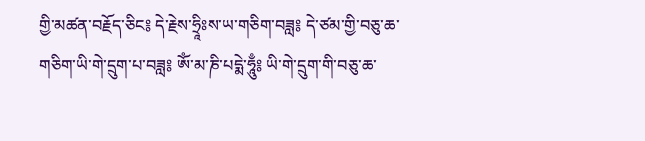གྱི་མཚན་བརྗོད་ཅིང༔ དེ་རྗེས་ཧྲཱིཿས་ཡ་གཅིག་བཟླ༔ དེ་ཙམ་གྱི་བཅུ་ཆ་གཅིག་ཡི་གེ་དྲུག་པ་བཟླ༔ ཨོཾ་མ་ཎི་པདྨེ་ཧཱུྃ༔ ཡི་གེ་དྲུག་གི་བཅུ་ཆ་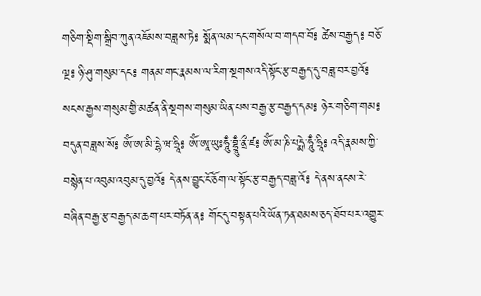གཅིག་སྡིག་སྒྲིབ་ཀུན་འཇོམས་བཟླས་ཏེ༔ སྨོན་ལམ་དང་གསོལ་བ་གདབ་བོ༔ ཚེས་བརྒྱད༔ བཅོ་ལྔ༔ ཉི་ཤུ་གསུམ་དང༔ གནམ་གང་རྣམས་ལ་རིག་སྔགས་འདི་སྟོང་རྩ་བརྒྱད་དུ་བཟླ་བར་བྱའོ༔ སངས་རྒྱས་གསུམ་གྱི་མཚན་ནི་སྔགས་གསུམ་ཡིན་པས་བརྒྱ་རྩ་བརྒྱད་དམ༔ ཉེར་གཅིག་གམ༔ བདུན་བཟླས་སོ༔ ཨོཾ་ཨ་མི་དྷེ་ཝ་ཧྲཱི༔ ཨོཾ་ཨཱ་ཡུཿཧཱུྃ་བྷྲཱུྃ་ནྲྀ་ཛ༔ ཨོཾ་མ་ཎི་པདྨེ་ཧཱུྃ་ཧྲཱི༔ འདི་རྣམས་ཀྱི་བསྙེན་པ་འབུམ་འབུམ་དུ་བྱའོ༔ དེ་ནས་བྱུང་ངོ་ཅོག་ལ་སྟོང་རྩ་བརྒྱད་བཟླ་འོ༔ དེ་ནས་ནངས་རེ་བཞིན་བརྒྱ་རྩ་བརྒྱད་མ་ཆག་པར་བཏོན་ན༔ གོང་དུ་བསྟན་པའི་ཡོན་ཏན་ཐམས་ཅད་ཐོབ་པར་འགྱུར་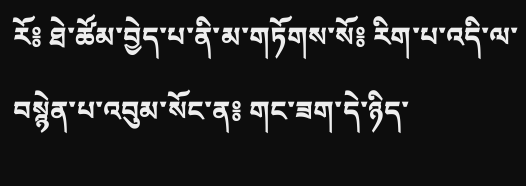རོ༔ ཐེ་ཚོམ་བྱེད་པ་ནི་མ་གཏོགས་སོ༔ རིག་པ་འདི་ལ་བསྙེན་པ་འབུམ་སོང་ན༔ གང་ཟག་དེ་ཉིད་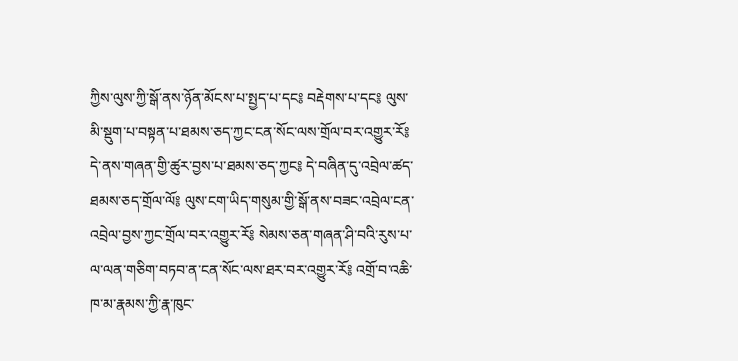ཀྱིས་ལུས་ཀྱི་སྒོ་ནས་ཉོན་མོངས་པ་སྤྱད་པ་དང༔ བརྡེགས་པ་དང༔ ལུས་མི་སྡུག་པ་བསྟན་པ་ཐམས་ཅད་ཀྱང་ངན་སོང་ལས་གྲོལ་བར་འགྱུར་རོ༔ དེ་ནས་གཞན་གྱི་ཚུར་བྱས་པ་ཐམས་ཅད་ཀྱང༔ དེ་བཞིན་དུ་འབྲེལ་ཚད་ཐམས་ཅད་གྲོལ་ལོ༔ ལུས་ངག་ཡིད་གསུམ་གྱི་སྒོ་ནས་བཟང་འབྲེལ་ངན་འབྲེལ་བྱས་ཀྱང་གྲོལ་བར་འགྱུར་རོ༔ སེམས་ཅན་གཞན་ཤི་བའི་རུས་པ་ལ་ལན་གཅིག་བཏབ་ན་ངན་སོང་ལས་ཐར་བར་འགྱུར་རོ༔ འགྲོ་བ་འཆི་ཁ་མ་རྣམས་ཀྱི་རྣ་ཁུང་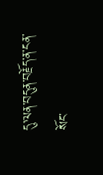དུ་ལན་བདུན་བརྗོད་ན་ངན་སོང་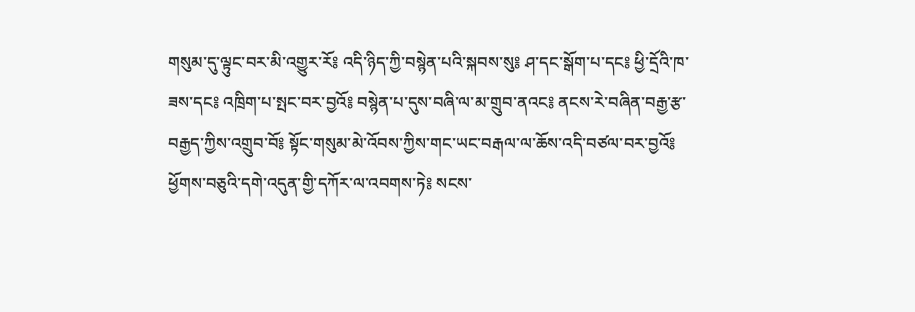གསུམ་དུ་ལྟུང་བར་མི་འགྱུར་རོ༔ འདི་ཉིད་ཀྱི་བསྙེན་པའི་སྐབས་སུ༔ ཤ་དང་སྒོག་པ་དང༔ ཕྱི་དྲོའི་ཁ་ཟས་དང༔ འཁྲིག་པ་སྤང་བར་བྱའོ༔ བསྙེན་པ་དུས་བཞི་ལ་མ་གྲུབ་ནའང༔ ནངས་རེ་བཞིན་བརྒྱ་རྩ་བརྒྱད་ཀྱིས་འགྲུབ་བོ༔ སྟོང་གསུམ་མེ་འོབས་ཀྱིས་གང་ཡང་བརྒལ་ལ་ཆོས་འདི་བཙལ་བར་བྱའོ༔ ཕྱོགས་བཅུའི་དགེ་འདུན་གྱི་དཀོར་ལ་འབགས་ཏེ༔ སངས་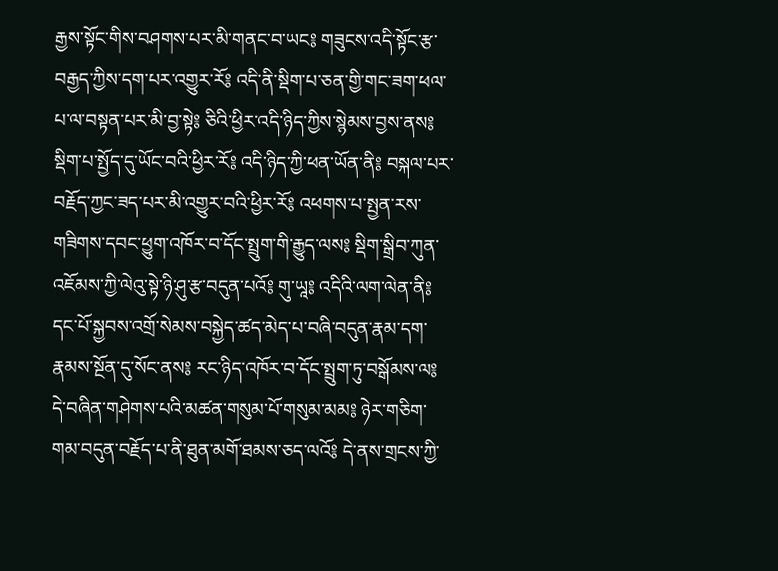རྒྱས་སྟོང་གིས་བཤགས་པར་མི་གནང་བ་ཡང༔ གཟུངས་འདི་སྟོང་རྩ་བརྒྱད་ཀྱིས་དག་པར་འགྱུར་རོ༔ འདི་ནི་སྡིག་པ་ཅན་གྱི་གང་ཟག་ཕལ་པ་ལ་བསྟན་པར་མི་བྱ་སྟེ༔ ཅིའི་ཕྱིར་འདི་ཉིད་ཀྱིས་སྙེམས་བྱས་ནས༔ སྡིག་པ་སྤྱོད་དུ་ཡོང་བའི་ཕྱིར་རོ༔ འདི་ཉིད་ཀྱི་ཕན་ཡོན་ནི༔ བསྐལ་པར་བརྗོད་ཀྱང་ཟད་པར་མི་འགྱུར་བའི་ཕྱིར་རོ༔ འཕགས་པ་སྤྱན་རས་གཟིགས་དབང་ཕྱུག་འཁོར་བ་དོང་སྤྲུག་གི་རྒྱུད་ལས༔ སྡིག་སྒྲིབ་ཀུན་འཇོམས་ཀྱི་ལེའུ་སྟེ་ཉི་ཤུ་རྩ་བདུན་པའོ༔ གུ་ཡཱ༔ འདིའི་ལག་ལེན་ནི༔ དང་པོ་སྐྱབས་འགྲོ་སེམས་བསྐྱེད་ཚད་མེད་པ་བཞི་བདུན་རྣམ་དག་རྣམས་སྔོན་དུ་སོང་ནས༔ རང་ཉིད་འཁོར་བ་དོང་སྤྲུག་ཏུ་བསྒོམས་ལ༔ དེ་བཞིན་གཤེགས་པའི་མཚན་གསུམ་པོ་གསུམ་མམ༔ ཉེར་གཅིག་གམ་བདུན་བརྗོད་པ་ནི་ཐུན་མགོ་ཐམས་ཅད་ལའོ༔ དེ་ནས་གྲངས་ཀྱི་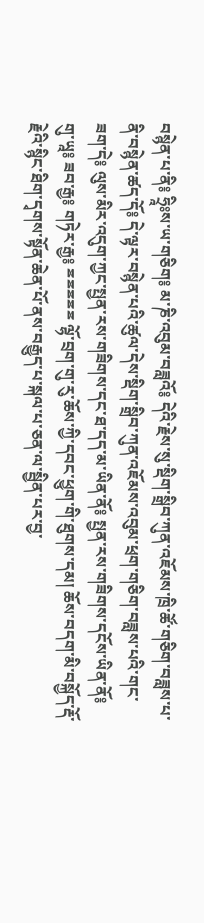བསྙེན་པ་ནི༔ ཧྲཱིཿས་ཡ་གཅིག༔ མ་ཎི་འབུམ་བཟླའོ༔ དེའི་རྗེས་སུ་སྡིག་སྒྲིབ་ཀུན་འཇོམས་ཁྲི་ཚོ་གཅིག་བཟླས་པ་ནི་བསྙེན་ཚད་དོ༔ དེ་ལྟར་བསྙེན་པའི་ཚུལ་དེས་སྡིག་སྒྲིབ་ཀུན་འཇོམས་འབུམ་ཕྲག་གཅིག་བཟླས་པའི་གང་ཟག་དེ༔ ལུས་མིར་འདུག་ཀྱང་སྤྱན་རས་གཟིགས་དང་ཐ་དད་མ་ཡིན་ནོ༔ སྤྱན་རས་གཟིགས་དངོས་ཡིན་ནོ༔ གུ་ཡཱ༔ ཟབ་རྒྱ༔ གཏེར་རྒྱ༔ ྈྈྈྈྈ ལྷོ་བྲག་གུ་རུ་ཆོས་ཀྱི་དབང་ཕྱུག་གི་ཐུགས་དམ། ཆོས་བདག་མི་བསྐྱོད་རྡོ་རྗེའི་སྙིང་ཐིག་དྭགས་སྟོན་ཆེན་པོ་ནས་བརྒྱུད་པ་སྐལ་པ་ཅན་ལ་སྦྱིན་པར་བྱ་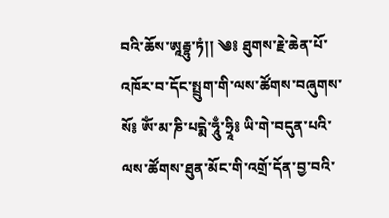བའི་ཆོས་ཨཱརྦྷུ་ཏཾ།། ༄༔ ཐུགས་རྗེ་ཆེན་པོ་འཁོར་བ་དོང་སྤྲུག་གི་ལས་ཚོགས་བཞུགས་སོ༔ ཨོཾ་མ་ཎི་པདྨེ་ཧཱུྃ་ཧྲཱི༔ ཡི་གེ་བདུན་པའི་ལས་ཚོགས་ཐུན་མོང་གི་འགྲོ་དོན་བྱ་བའི་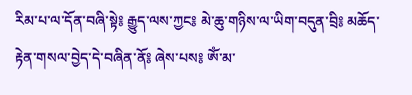རིམ་པ་ལ་དོན་བཞི་སྟེ༔ རྒྱུད་ལས་ཀྱང༔ མེ་ཆུ་གཉིས་ལ་ཡིག་བདུན་བྲི༔ མཆོད་རྟེན་གསལ་བྱེད་དེ་བཞིན་ནོ༔ ཞེས་པས༔ ཨོཾ་མ་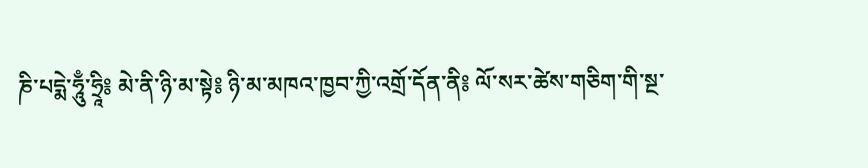ཎི་པདྨེ་ཧཱུྃ་ཧྲཱི༔ མེ་ནི་ཉི་མ་སྟེ༔ ཉི་མ་མཁའ་ཁྱབ་ཀྱི་འགྲོ་དོན་ནི༔ ལོ་སར་ཚེས་གཅིག་གི་སྔ་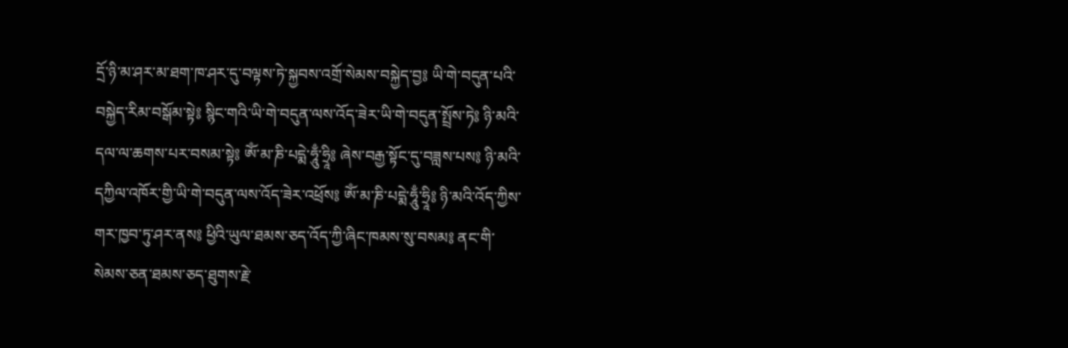དྲོ་ཉི་མ་ཤར་མ་ཐག་ཁ་ཤར་དུ་བལྟས་ཏེ་སྐྱབས་འགྲོ་སེམས་བསྐྱེད་བྱ༔ ཡི་གེ་བདུན་པའི་བསྐྱེད་རིམ་བསྒོམ་སྟེ༔ སྙིང་གའི་ཡི་གེ་བདུན་ལས་འོད་ཟེར་ཡི་གེ་བདུན་སྤྲོས་ཏེ༔ ཉི་མའི་དལ་ལ་ཆགས་པར་བསམ་སྟེ༔ ཨོཾ་མ་ཎི་པདྨེ་ཧཱུྃ་ཧྲཱི༔ ཞེས་བརྒྱ་སྟོང་དུ་བཟླས་པས༔ ཉི་མའི་དཀྱིལ་འཁོར་གྱི་ཡི་གེ་བདུན་ལས་འོད་ཟེར་འཕྲོས༔ ཨོཾ་མ་ཎི་པདྨེ་ཧཱུྃ་ཧྲཱི༔ ཉི་མའི་འོད་ཀྱིས་གར་ཁྱབ་ཏུ་ཤར་ནས༔ ཕྱིའི་ཡུལ་ཐམས་ཅད་འོད་ཀྱི་ཞིང་ཁམས་སུ་བསམ༔ ནང་གི་སེམས་ཅན་ཐམས་ཅད་ཐུགས་རྗེ་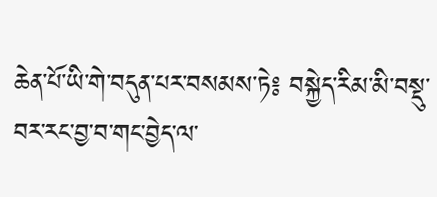ཆེན་པོ་ཡི་གེ་བདུན་པར་བསམས་ཏེ༔ བསྐྱེད་རིམ་མི་བསྡུ་བར་རང་བྱ་བ་གང་བྱེད་ལ་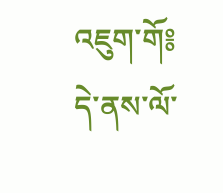འཇུག་གོ༔ དེ་ནས་ལོ་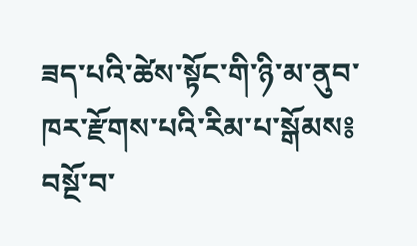ཟད་པའི་ཚེས་སྟོང་གི་ཉི་མ་ནུབ་ཁར་རྫོགས་པའི་རིམ་པ་སྒོམས༔ བསྔོ་བ་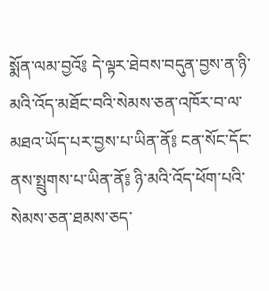སྨོན་ལམ་བྱའོ༔ དེ་ལྟར་ཐེབས་བདུན་བྱས་ན་ཉི་མའི་འོད་མཐོང་བའི་སེམས་ཅན་འཁོར་བ་ལ་མཐའ་ཡོད་པར་བྱས་པ་ཡིན་ནོ༔ ངན་སོང་དོང་ནས་སྤྲུགས་པ་ཡིན་ནོ༔ ཉི་མའི་འོད་ཕོག་པའི་སེམས་ཅན་ཐམས་ཅད་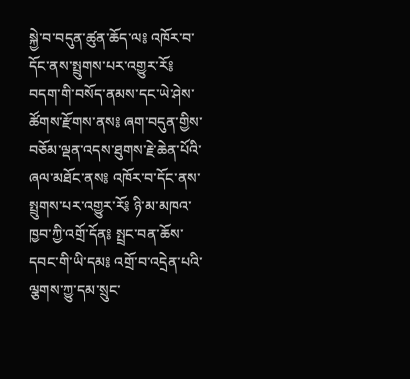སྐྱེ་བ་བདུན་ཚུན་ཆོད་ལ༔ འཁོར་བ་དོང་ནས་སྤྲུགས་པར་འགྱུར་རོ༔ བདག་གི་བསོད་ནམས་དང་ཡེ་ཤེས་ཚོགས་རྫོགས་ནས༔ ཞག་བདུན་གྱིས་བཅོམ་ལྡན་འདས་ཐུགས་རྗེ་ཆེན་པོའི་ཞལ་མཐོང་ནས༔ འཁོར་བ་དོང་ནས་སྤྲུགས་པར་འགྱུར་རོ༔ ཉི་མ་མཁའ་ཁྱབ་ཀྱི་འགྲོ་དོན༔ སྤྲང་བན་ཆོས་དབང་གི་ཡི་དམ༔ འགྲོ་བ་འདྲེན་པའི་ལྕགས་ཀྱུ་དམ་སྲུང་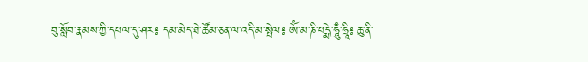བུ་སློབ་རྣམས་ཀྱི་དཔལ་དུ་ཤར༔ དམ་མེད་ཐེ་ཚོམ་ཅན་ལ་འདི་མ་སྤེལ༔ ཨོཾ་མ་ཎི་པདྨེ་ཧཱུྃ་ཧྲཱི༔ ཆུ་ནི་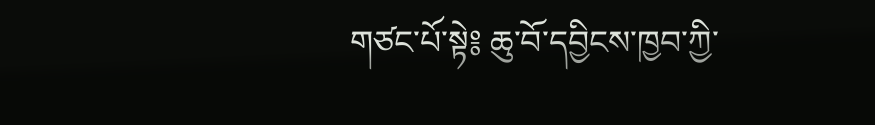གཙང་པོ་སྟེ༔ ཆུ་བོ་དབྱིངས་ཁྱབ་ཀྱི་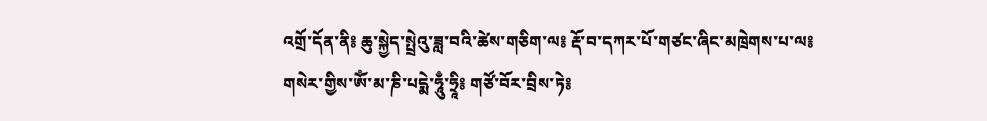འགྲོ་དོན་ནི༔ ཆུ་སྐྱེད་སྤྲེའུ་ཟླ་བའི་ཚེས་གཅིག་ལ༔ རྡོ་བ་དཀར་པོ་གཙང་ཞིང་མཁྲེགས་པ་ལ༔ གསེར་གྱིས་ཨོཾ་མ་ཎི་པདྨེ་ཧཱུྃ་ཧྲཱི༔ གཙོ་བོར་བྲིས་ཏེ༔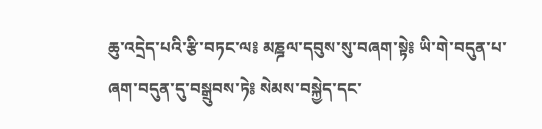ཆུ་འདྲེད་པའི་རྩི་བཏང་ལ༔ མཎྜལ་དབུས་སུ་བཞག་སྟེ༔ ཡི་གེ་བདུན་པ་ཞག་བདུན་དུ་བསྒྲུབས་ཏེ༔ སེམས་བསྐྱེད་དང་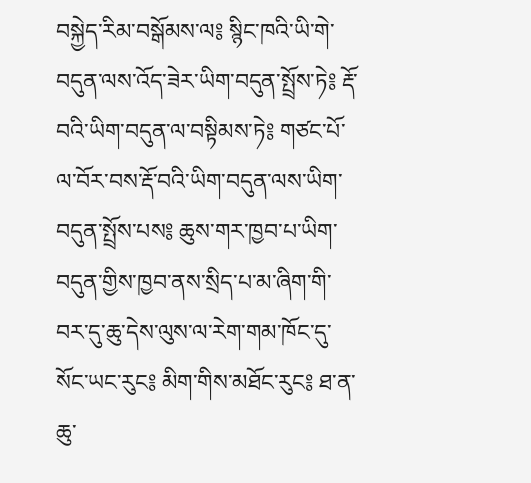བསྐྱེད་རིམ་བསྒོམས་ལ༔ སྙིང་ཁའི་ཡི་གེ་བདུན་ལས་འོད་ཟེར་ཡིག་བདུན་སྤྲོས་ཏེ༔ རྡོ་བའི་ཡིག་བདུན་ལ་བསྟིམས་ཏེ༔ གཙང་པོ་ལ་བོར་བས་རྡོ་བའི་ཡིག་བདུན་ལས་ཡིག་བདུན་སྤྲོས་པས༔ ཆུས་གར་ཁྱབ་པ་ཡིག་བདུན་གྱིས་ཁྱབ་ནས་སྲིད་པ་མ་ཞིག་གི་བར་དུ་ཆུ་དེས་ལུས་ལ་རེག་གམ་ཁོང་དུ་སོང་ཡང་རུང༔ མིག་གིས་མཐོང་རུང༔ ཐ་ན་ཆུ་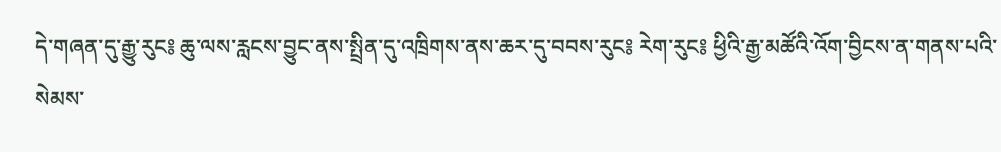དེ་གཞན་དུ་རྒྱུ་རུང༔ ཆུ་ལས་རླངས་བྱུང་ནས་སྤྲིན་དུ་འཁྲིགས་ནས་ཆར་དུ་བབས་རུང༔ རེག་རུང༔ ཕྱིའི་རྒྱ་མཚོའི་འོག་བྱིངས་ན་གནས་པའི་སེམས་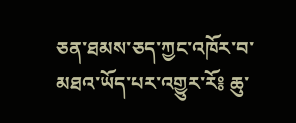ཅན་ཐམས་ཅད་ཀྱང་འཁོར་བ་མཐའ་ཡོད་པར་འགྱུར་རོ༔ ཆུ་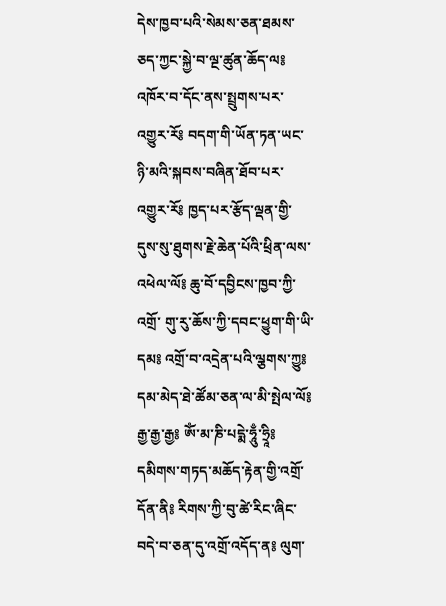དེས་ཁྱབ་པའི་སེམས་ཅན་ཐམས་ཅད་ཀྱང་སྐྱེ་བ་ལྔ་ཚུན་ཆོད་ལ༔ འཁོར་བ་དོང་ནས་སྤྲུགས་པར་འགྱུར་རོ༔ བདག་གི་ཡོན་ཏན་ཡང་ཉི་མའི་སྐབས་བཞིན་ཐོབ་པར་འགྱུར་རོ༔ ཁྱད་པར་རྩོད་ལྡན་གྱི་དུས་སུ་ཐུགས་རྗེ་ཆེན་པོའི་ཕྲིན་ལས་འཕེལ་ལོ༔ ཆུ་བོ་དབྱིངས་ཁྱབ་ཀྱི་འགྲོ་ གུ་རུ་ཆོས་ཀྱི་དབང་ཕྱུག་གི་ཡི་དམ༔ འགྲོ་བ་འདྲེན་པའི་ལྕགས་ཀྱུ༔ དམ་མེད་ཐེ་ཚོམ་ཅན་ལ་མི་སྤེལ་ལོ༔ རྒྱ་རྒྱ་རྒྱ༔ ཨོཾ་མ་ཎི་པདྨེ་ཧཱུྃ་ཧྲཱི༔ དམིགས་གཏད་མཆོད་རྟེན་གྱི་འགྲོ་དོན་ནི༔ རིགས་ཀྱི་བུ་ཚེ་རིང་ཞིང་བདེ་བ་ཅན་དུ་འགྲོ་འདོད་ན༔ ལུག་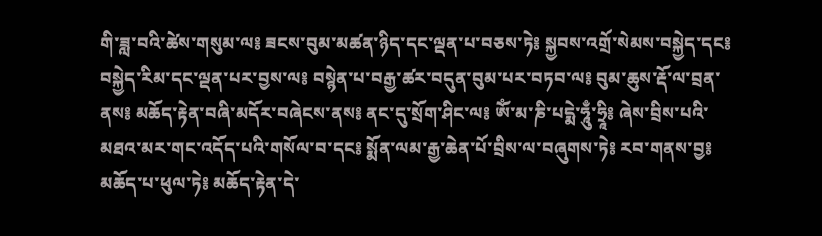གི་ཟླ་བའི་ཚེས་གསུམ་ལ༔ ཟངས་བུམ་མཚན་ཉིད་དང་ལྡན་པ་བཅས་ཏེ༔ སྐྱབས་འགྲོ་སེམས་བསྐྱེད་དང༔ བསྐྱེད་རིམ་དང་ལྡན་པར་བྱས་ལ༔ བསྙེན་པ་བརྒྱ་ཚར་བདུན་བུམ་པར་བཏབ་ལ༔ བུམ་ཆུས་རྡོ་ལ་བྲན་ནས༔ མཆོད་རྟེན་བཞི་མདོར་བཞེངས་ནས༔ ནང་དུ་སྲོག་ཤིང་ལ༔ ཨོཾ་མ་ཎི་པདྨེ་ཧཱུྃ་ཧྲཱི༔ ཞེས་བྲིས་པའི་མཐའ་མར་གང་འདོད་པའི་གསོལ་བ་དང༔ སྨོན་ལམ་རྒྱ་ཆེན་པོ་བྲིས་ལ་བཞུགས་ཏེ༔ རབ་གནས་བྱ༔ མཆོད་པ་ཕུལ་ཏེ༔ མཆོད་རྟེན་དེ་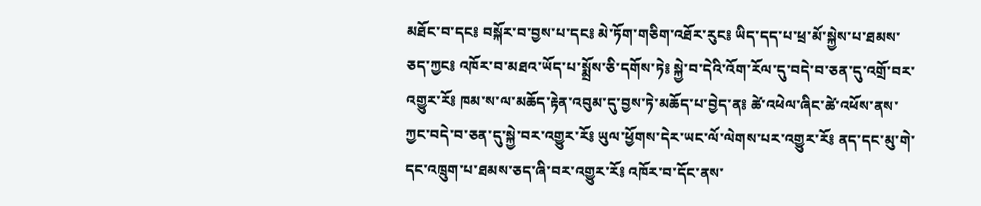མཐོང་བ་དང༔ བསྐོར་བ་བྱས་པ་དང༔ མེ་ཏོག་གཅིག་འཐོར་རུང༔ ཡིད་དད་པ་ཕྲ་མོ་སྐྱེས་པ་ཐམས་ཅད་ཀྱང༔ འཁོར་བ་མཐའ་ཡོད་པ་སྨྲོས་ཅི་དགོས་ཏེ༔ སྐྱེ་བ་དེའི་འོག་རོལ་དུ་བདེ་བ་ཅན་དུ་འགྲོ་བར་འགྱུར་རོ༔ ཁམ་ས་ལ་མཆོད་རྟེན་འབུམ་དུ་བྱས་ཏེ་མཆོད་པ་བྱེད་ན༔ ཚེ་འཕེལ་ཞིང་ཚེ་འཕོས་ནས་ཀྱང་བདེ་བ་ཅན་དུ་སྐྱེ་བར་འགྱུར་རོ༔ ཡུལ་ཕྱོགས་དེར་ཡང་ལོ་ལེགས་པར་འགྱུར་རོ༔ ནད་དང་མུ་གེ་དང་འཁྲུག་པ་ཐམས་ཅད་ཞི་བར་འགྱུར་རོ༔ འཁོར་བ་དོང་ནས་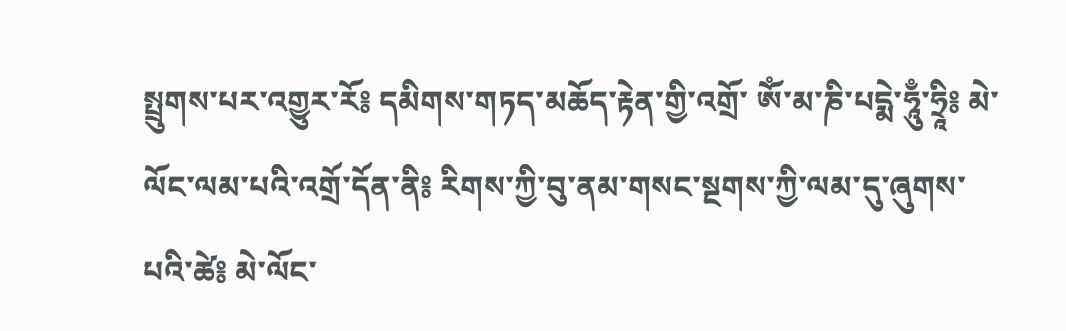སྤྲུགས་པར་འགྱུར་རོ༔ དམིགས་གཏད་མཆོད་རྟེན་གྱི་འགྲོ་ ཨོཾ་མ་ཎི་པདྨེ་ཧཱུྃ་ཧྲཱི༔ མེ་ལོང་ལམ་པའི་འགྲོ་དོན་ནི༔ རིགས་ཀྱི་བུ་ནམ་གསང་སྔགས་ཀྱི་ལམ་དུ་ཞུགས་པའི་ཚེ༔ མེ་ལོང་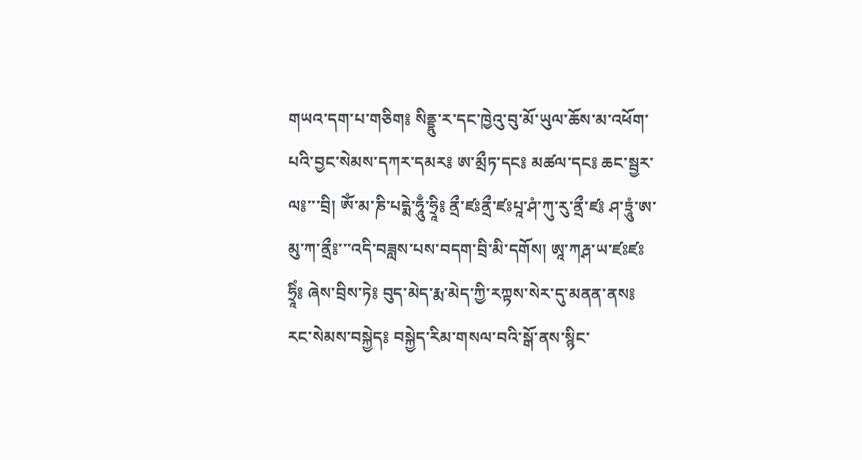གཡའ་དག་པ་གཅིག༔ སིནྡྷུ་ར་དང་ཁྱེའུ་བུ་མོ་ཡུལ་ཆོས་མ་འཕོག་པའི་བྱང་སེམས་དཀར་དམར༔ ཨ་མྲྀཏ་དང༔ མཚལ་དང༔ ཆང་སྦྱར་ལ༔་་་བྲི། ཨོཾ་མ་ཎི་པདྨེ་ཧཱུྃ་ཧྲཱི༔ ནྲྀ་ཛཿནྲྀ་ཛཿཔཱ་ཤཾ་ཀུ་རུ་ནྲྀ་ཛ༔ ཤ་ཏྲཱུཾ་ཨ་མུ་ཀ་ནྲྀ༔་་་འདི་བཟླས་པས་བདག་བྲི་མི་དགོས། ཨཱ་ཀརྴ་ཡ་ཛཿཛཿཧྲཱིཾ༔ ཞེས་བྲིས་ཏེ༔ བུད་མེད་རྨ་མེད་ཀྱི་རཀྟས་སེར་དུ་མནན་ནས༔ རང་སེམས་བསྐྱེད༔ བསྐྱེད་རིམ་གསལ་བའི་སྒོ་ནས་སྙིང་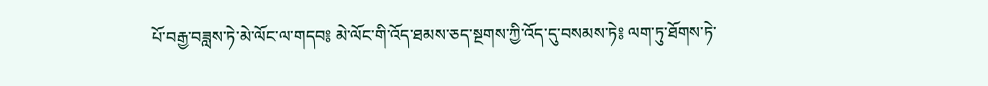པོ་བརྒྱ་བཟླས་ཏེ་མེ་ལོང་ལ་གདབ༔ མེ་ལོང་གི་འོད་ཐམས་ཅད་སྔགས་ཀྱི་འོད་དུ་བསམས་ཏེ༔ ལག་ཏུ་ཐོགས་ཏེ་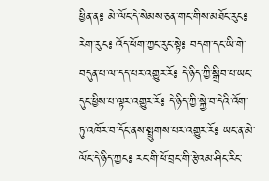ཕྱིན་ན༔ མེ་ལོང་དེ་སེམས་ཅན་གང་གིས་མཐོང་རུང༔ རེག་རུང༔ འོད་ཕོག་ཀྱང་རུང་སྟེ༔ བདག་དང་ཡི་གེ་བདུན་པ་ལ་དད་པར་འགྱུར་རོ༔ དེ་ཉིད་ཀྱི་སྒྲིབ་པ་ཡང་དུང་ཕྱིས་པ་ལྟར་འགྱུར་རོ༔ དེ་ཉིད་ཀྱི་སྐྱེ་བ་དེའི་འོག་ཏུ་འཁོར་བ་དོང་ནས་སྤྲུགས་པར་འགྱུར་རོ༔ ཡང་ན་མེ་ལོང་དེ་ཉིད་ཀྱང༔ རང་གི་ཕོ་བྲང་གི་རྩེའམ་ཤིང་རིང་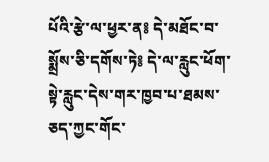པོའི་རྩེ་ལ་ཕྱར་ན༔ དེ་མཐོང་བ་སྨྲོས་ཅི་དགོས་ཏེ༔ དེ་ལ་རླུང་ཕོག་སྟེ་རླུང་དེས་གར་ཁྱབ་པ་ཐམས་ཅད་ཀྱང་གོང་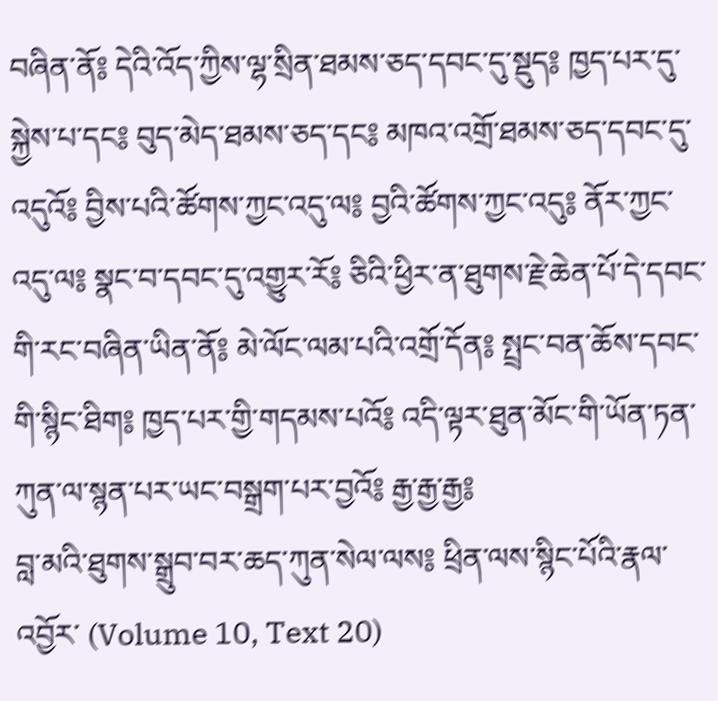བཞིན་ནོ༔ དེའི་འོད་ཀྱིས་ལྷ་སྲིན་ཐམས་ཅད་དབང་དུ་སྡུད༔ ཁྱད་པར་དུ་སྐྱེས་པ་དང༔ བུད་མེད་ཐམས་ཅད་དང༔ མཁའ་འགྲོ་ཐམས་ཅད་དབང་དུ་འདུའོ༔ བྱིས་པའི་ཚོགས་ཀྱང་འདུ་ལ༔ བྱའི་ཚོགས་ཀྱང་འདུ༔ ནོར་ཀྱང་འདུ་ལ༔ སྣང་བ་དབང་དུ་འགྱུར་རོ༔ ཅིའི་ཕྱིར་ན་ཐུགས་རྗེ་ཆེན་པོ་དེ་དབང་གི་རང་བཞིན་ཡིན་ནོ༔ མེ་ལོང་ལམ་པའི་འགྲོ་དོན༔ སྤྲང་བན་ཆོས་དབང་གི་སྙིང་ཐིག༔ ཁྱད་པར་གྱི་གདམས་པའོ༔ འདི་ལྟར་ཐུན་མོང་གི་ཡོན་ཏན་ཀུན་ལ་སྙན་པར་ཡང་བསྒྲག་པར་བྱའོ༔ རྒྱ་རྒྱ་རྒྱ༔
བླ་མའི་ཐུགས་སྒྲུབ་བར་ཆད་ཀུན་སེལ་ལས༔ ཕྲིན་ལས་སྙིང་པོའི་རྣལ་འབྱོར་ (Volume 10, Text 20)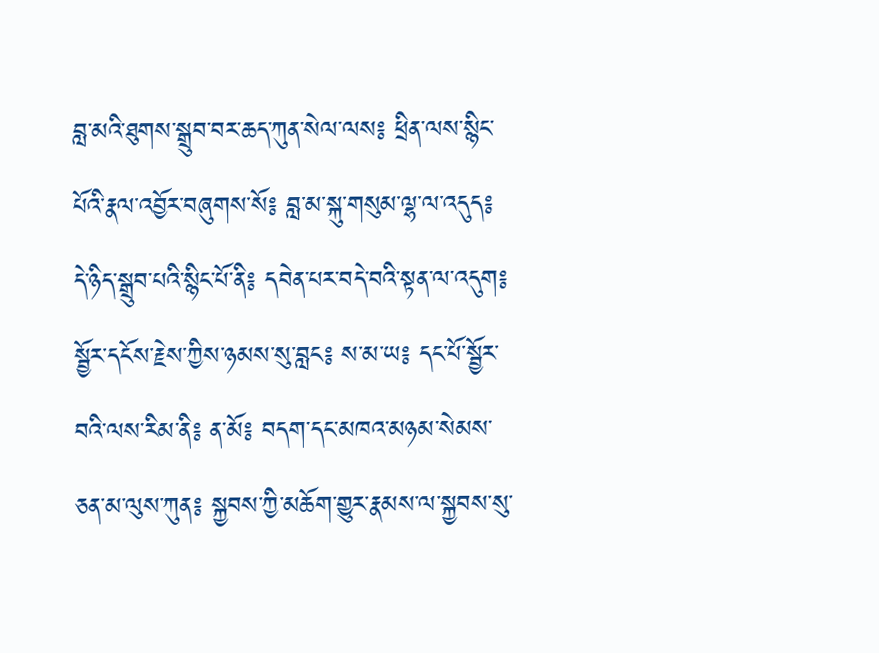བླ་མའི་ཐུགས་སྒྲུབ་བར་ཆད་ཀུན་སེལ་ལས༔ ཕྲིན་ལས་སྙིང་པོའི་རྣལ་འབྱོར་བཞུགས་སོ༔ བླ་མ་སྐུ་གསུམ་ལྷ་ལ་འདུད༔ དེ་ཉིད་སྒྲུབ་པའི་སྙིང་པོ་ནི༔ དབེན་པར་བདེ་བའི་སྟན་ལ་འདུག༔ སྦྱོར་དངོས་རྗེས་ཀྱིས་ཉམས་སུ་བླང༔ ས་མ་ཡ༔ དང་པོ་སྦྱོར་བའི་ལས་རིམ་ནི༔ ན་མོ༔ བདག་དང་མཁའ་མཉམ་སེམས་ཅན་མ་ལུས་ཀུན༔ སྐྱབས་ཀྱི་མཆོག་གྱུར་རྣམས་ལ་སྐྱབས་སུ་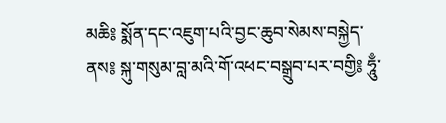མཆི༔ སྨོན་དང་འཇུག་པའི་བྱང་ཆུབ་སེམས་བསྐྱེད་ནས༔ སྐུ་གསུམ་བླ་མའི་གོ་འཕང་བསྒྲུབ་པར་བགྱི༔ ཧཱུྃ་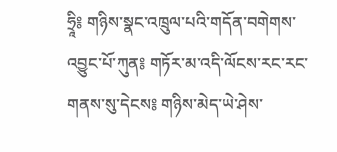ཧྲཱི༔ གཉིས་སྣང་འཁྲུལ་པའི་གདོན་བགེགས་འབྱུང་པོ་ཀུན༔ གཏོར་མ་འདི་ལོངས་རང་རང་གནས་སུ་དེངས༔ གཉིས་མེད་ཡེ་ཤེས་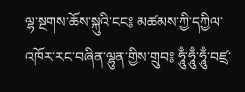ལྷ་སྔགས་ཆོས་སྐུའི་ངང༔ མཚམས་ཀྱི་དཀྱིལ་འཁོར་རང་བཞིན་ལྷུན་གྱིས་གྲུབ༔ ཧཱུྃ་ཧཱུྃ་ཧཱུྃ་བཛྲ་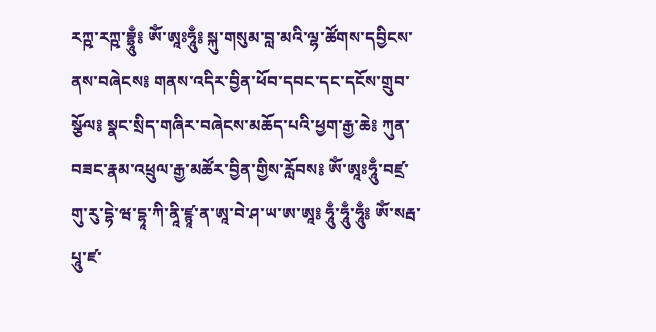རཀྵ་རཀྵ་བྷྲཱུྃ༔ ཨོཾ་ཨཱཿཧཱུྃ༔ སྐུ་གསུམ་བླ་མའི་ལྷ་ཚོགས་དབྱིངས་ནས་བཞེངས༔ གནས་འདིར་བྱིན་ཕོབ་དབང་དང་དངོས་གྲུབ་སྩོལ༔ སྣང་སྲིད་གཞིར་བཞེངས་མཆོད་པའི་ཕྱག་རྒྱ་ཆེ༔ ཀུན་བཟང་རྣམ་འཕྲུལ་རྒྱ་མཚོར་བྱིན་གྱིས་རློབས༔ ཨོཾ་ཨཱཿཧཱུྃ་བཛྲ་གུ་རུ་དྷེ་ཝ་དྷཱ་ཀི་ནཱི་ཛྙཱ་ན་ཨཱ་བེ་ཤ་ཡ་ཨ་ཨཱ༔ ཧཱུྃ་ཧཱུྃ་ཧཱུྃ༔ ཨོཾ་སརྦ་པཱུ་ཛ་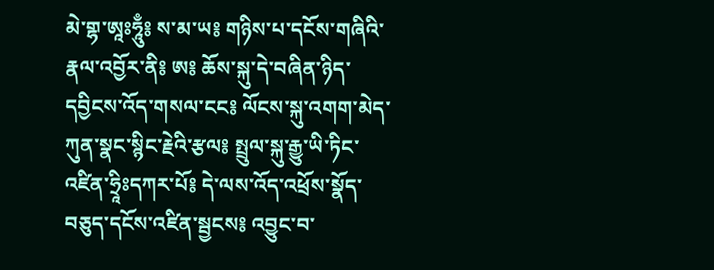མེ་གྷ་ཨཱཿཧཱུྃ༔ ས་མ་ཡ༔ གཉིས་པ་དངོས་གཞིའི་རྣལ་འབྱོར་ནི༔ ཨ༔ ཆོས་སྐུ་དེ་བཞིན་ཉིད་དབྱིངས་འོད་གསལ་ངང༔ ལོངས་སྐུ་འགག་མེད་ཀུན་སྣང་སྙིང་རྗེའི་རྩལ༔ སྤྲུལ་སྐུ་རྒྱུ་ཡི་ཏིང་འཛིན་ཧྲཱིཿདཀར་པོ༔ དེ་ལས་འོད་འཕྲོས་སྣོད་བཅུད་དངོས་འཛིན་སྦྱངས༔ འབྱུང་བ་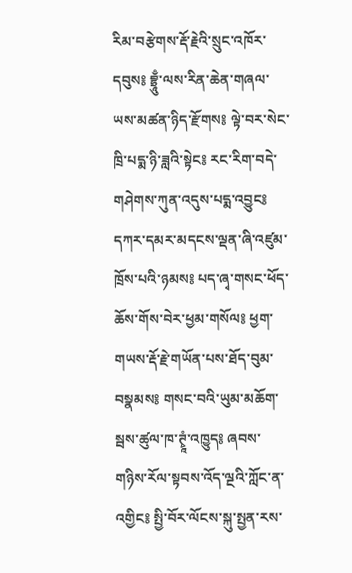རིམ་བརྩེགས་རྡོ་རྗེའི་སྲུང་འཁོར་དབུས༔ བྷྲཱུྃ་ལས་རིན་ཆེན་གཞལ་ཡས་མཚན་ཉིད་རྫོགས༔ ལྟེ་བར་སེང་ཁྲི་པདྨ་ཉི་ཟླའི་སྟེང༔ རང་རིག་བདེ་གཤེགས་ཀུན་འདུས་པདྨ་འབྱུང༔ དཀར་དམར་མདངས་ལྡན་ཞི་འཛུམ་ཁྲོས་པའི་ཉམས༔ པད་ཞྭ་གསང་ཕོད་ཆོས་གོས་བེར་ཕྱམ་གསོལ༔ ཕྱག་གཡས་རྡོ་རྗེ་གཡོན་པས་ཐོད་བུམ་བསྣམས༔ གསང་བའི་ཡུམ་མཆོག་སྦས་ཚུལ་ཁ་ཊྭཱཾ་འཁྱུད༔ ཞབས་གཉིས་རོལ་སྟབས་འོད་ལྔའི་ཀློང་ན་འགྱིང༔ སྤྱི་བོར་ལོངས་སྐུ་སྤྱན་རས་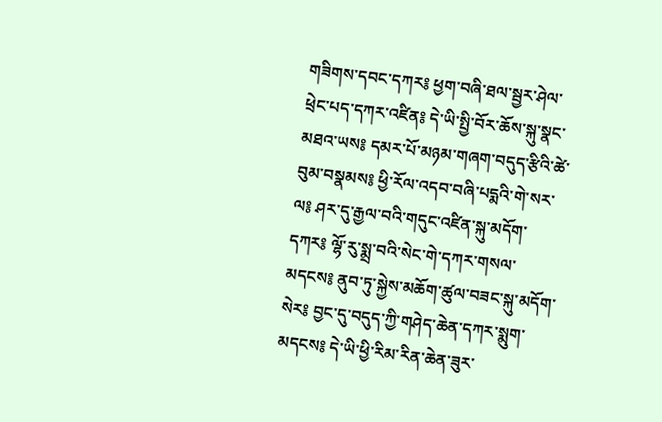གཟིགས་དབང་དཀར༔ ཕྱག་བཞི་ཐལ་སྦྱར་ཤེལ་ཕྲེང་པད་དཀར་འཛིན༔ དེ་ཡི་སྤྱི་བོར་ཆོས་སྐུ་སྣང་མཐའ་ཡས༔ དམར་པོ་མཉམ་གཞག་བདུད་རྩིའི་ཚེ་བུམ་བསྣམས༔ ཕྱི་རོལ་འདབ་བཞི་པདྨའི་གེ་སར་ལ༔ ཤར་དུ་རྒྱལ་བའི་གདུང་འཛིན་སྐུ་མདོག་དཀར༔ ལྷོ་རུ་སྨྲ་བའི་སེང་གེ་དཀར་གསལ་མདངས༔ ནུབ་ཏུ་སྐྱེས་མཆོག་ཚུལ་བཟང་སྐུ་མདོག་སེར༔ བྱང་དུ་བདུད་ཀྱི་གཤེད་ཆེན་དཀར་སྨུག་མདངས༔ དེ་ཡི་ཕྱི་རིམ་རིན་ཆེན་ཟུར་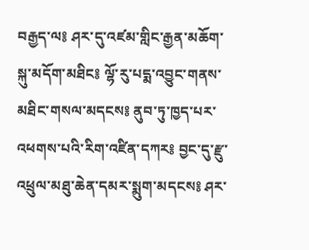བརྒྱད་ལ༔ ཤར་དུ་འཛམ་གླིང་རྒྱན་མཆོག་སྐུ་མདོག་མཐིང༔ ལྷོ་རུ་པདྨ་འབྱུང་གནས་མཐིང་གསལ་མདངས༔ ནུབ་ཏུ་ཁྱད་པར་འཕགས་པའི་རིག་འཛིན་དཀར༔ བྱང་དུ་རྫུ་འཕྲུལ་མཐུ་ཆེན་དམར་སྨུག་མདངས༔ ཤར་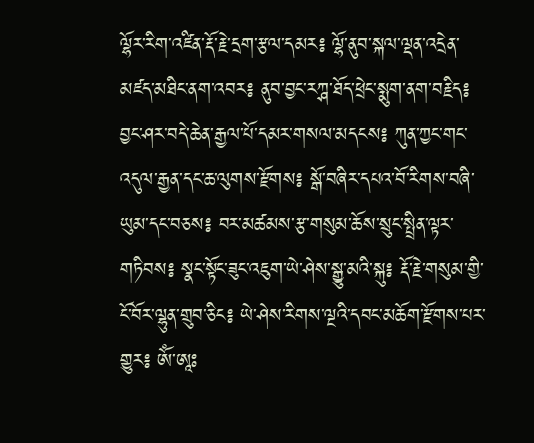ལྷོར་རིག་འཛིན་རྡོ་རྗེ་དྲག་རྩལ་དམར༔ ལྷོ་ནུབ་སྐལ་ལྡན་འདྲེན་མཛད་མཐིང་ནག་འབར༔ ནུབ་བྱང་རཀྴ་ཐོད་ཕྲེང་སྨུག་ནག་བརྗིད༔ བྱང་ཤར་བདེ་ཆེན་རྒྱལ་པོ་དམར་གསལ་མདངས༔ ཀུན་ཀྱང་གང་འདུལ་རྒྱན་དང་ཆ་ལུགས་རྫོགས༔ སྒོ་བཞིར་དཔའ་བོ་རིགས་བཞི་ཡུམ་དང་བཅས༔ བར་མཚམས་རྩ་གསུམ་ཆོས་སྲུང་སྤྲིན་ལྟར་གཏིབས༔ སྣང་སྟོང་ཟུང་འཇུག་ཡེ་ཤེས་སྒྱུ་མའི་སྐུ༔ རྡོ་རྗེ་གསུམ་གྱི་ངོ་བོར་ལྷུན་གྲུབ་ཅིང༔ ཡེ་ཤེས་རིགས་ལྔའི་དབང་མཆོག་རྫོགས་པར་གྱུར༔ ཨོཾ་ཨཱཿ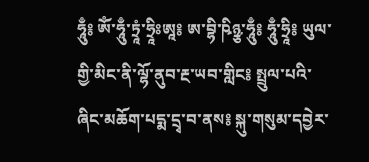ཧཱུྃ༔ ཨོཾ་ཧཱུྃ་ཏྲཱཾ་ཧྲཱིཿཨཱ༔ ཨ་བྷི་ཥིཉྩ་ཧཱུྃ༔ ཧཱུྃ་ཧྲཱི༔ ཡུལ་གྱི་མིང་ནི་ལྷོ་ནུབ་རྔ་ཡབ་གླིང༔ སྤྲུལ་པའི་ཞིང་མཆོག་པདྨ་དྲྭ་བ་ནས༔ སྐུ་གསུམ་དབྱེར་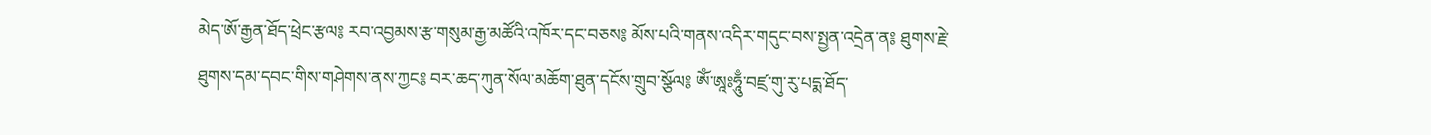མེད་ཨོ་རྒྱན་ཐོད་ཕྲེང་རྩལ༔ རབ་འབྱམས་རྩ་གསུམ་རྒྱ་མཚོའི་འཁོར་དང་བཅས༔ མོས་པའི་གནས་འདིར་གདུང་བས་སྤྱན་འདྲེན་ན༔ ཐུགས་རྗེ་ཐུགས་དམ་དབང་གིས་གཤེགས་ནས་ཀྱང༔ བར་ཆད་ཀུན་སོལ་མཆོག་ཐུན་དངོས་གྲུབ་སྩོལ༔ ཨོཾ་ཨཱཿཧཱུྃ་བཛྲ་གུ་རུ་པདྨ་ཐོད་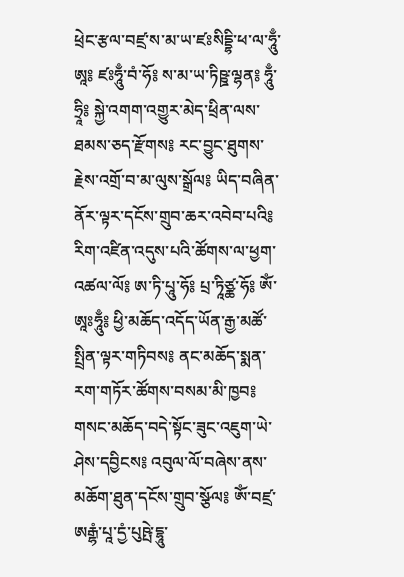ཕྲེང་རྩལ་བཛྲ་ས་མ་ཡ་ཛཿསིདྡྷི་ཕ་ལ་ཧཱུྃ་ཨཱ༔ ཛཿཧཱུྃ་བཾ་ཧོ༔ ས་མ་ཡ་ཏིཥྛ་ལྷན༔ ཧཱུྃ་ཧྲཱི༔ སྐྱེ་འགག་འགྱུར་མེད་ཕྲིན་ལས་ཐམས་ཅད་རྫོགས༔ རང་བྱུང་ཐུགས་རྗེས་འགྲོ་བ་མ་ལུས་སྒྲོལ༔ ཡིད་བཞིན་ནོར་ལྟར་དངོས་གྲུབ་ཆར་འབེབ་པའི༔ རིག་འཛིན་འདུས་པའི་ཚོགས་ལ་ཕྱག་འཚལ་ལོ༔ ཨ་ཏི་པཱུ་ཧོ༔ པྲ་ཏཱིཙྪ་ཧོ༔ ཨོཾ་ཨཱཿཧཱུྃ༔ ཕྱི་མཆོད་འདོད་ཡོན་རྒྱ་མཚོ་སྤྲིན་ལྟར་གཏིབས༔ ནང་མཆོད་སྨན་རག་གཏོར་ཚོགས་བསམ་མི་ཁྱབ༔ གསང་མཆོད་བདེ་སྟོང་ཟུང་འཇུག་ཡེ་ཤེས་དབྱིངས༔ འབུལ་ལོ་བཞེས་ནས་མཆོག་ཐུན་དངོས་གྲུབ་སྩོལ༔ ཨོཾ་བཛྲ་ཨརྒྷཾ་པཱ་དྱཾ་པུཥྤེ་དྷཱུ་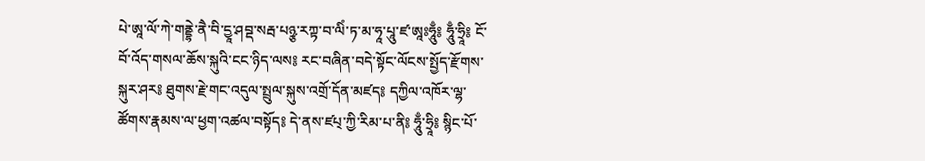པེ་ཨཱ་ལོ་ཀེ་གནྡྷེ་ནཻ་བི་དྱཱ་ཤབྡ་སརྦ་པཉྩ་རཀྟ་བ་ལིཾ་ཏ་མ་ཧཱ་པཱུ་ཛ་ཨཱཿཧཱུྃ༔ ཧཱུྃ་ཧྲཱི༔ ངོ་བོ་འོད་གསལ་ཆོས་སྐུའི་ངང་ཉིད་ལས༔ རང་བཞིན་བདེ་སྟོང་ལོངས་སྤྱོད་རྫོགས་སྐུར་ཤར༔ ཐུགས་རྗེ་གང་འདུལ་སྤྲུལ་སྐུས་འགྲོ་དོན་མཛད༔ དཀྱིལ་འཁོར་ལྷ་ཚོགས་རྣམས་ལ་ཕྱག་འཚལ་བསྟོད༔ དེ་ནས་ཛཔ྄་ཀྱི་རིམ་པ་ནི༔ ཧཱུྃ་ཧྲཱི༔ སྙིང་པོ་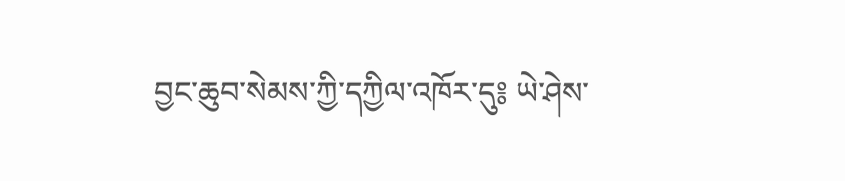བྱང་ཆུབ་སེམས་ཀྱི་དཀྱིལ་འཁོར་དུ༔ ཡེ་ཤེས་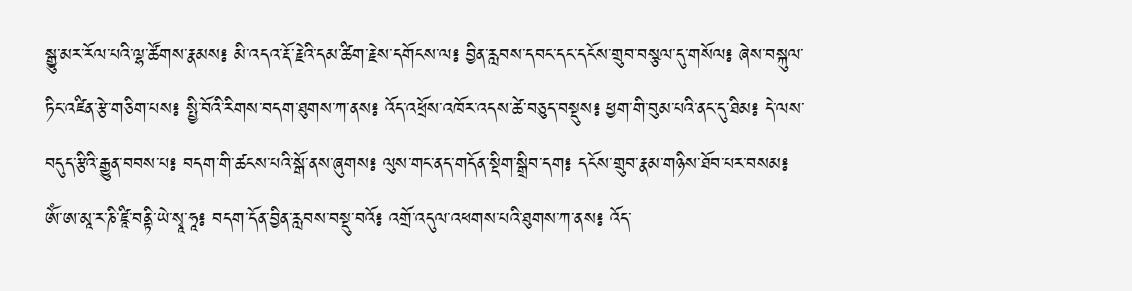སྒྱུ་མར་རོལ་པའི་ལྷ་ཚོགས་རྣམས༔ མི་འདའ་རྡོ་རྗེའི་དམ་ཚིག་རྗེས་དགོངས་ལ༔ བྱིན་རླབས་དབང་དང་དངོས་གྲུབ་བསྩལ་དུ་གསོལ༔ ཞེས་བསྐུལ་ཏིང་འཛིན་རྩེ་གཅིག་པས༔ སྤྱི་བོའི་རིགས་བདག་ཐུགས་ཀ་ནས༔ འོད་འཕྲོས་འཁོར་འདས་ཚེ་བཅུད་བསྡུས༔ ཕྱག་གི་བུམ་པའི་ནང་དུ་ཐིམ༔ དེ་ལས་བདུད་རྩིའི་རྒྱུན་བབས་པ༔ བདག་གི་ཚངས་པའི་སྒོ་ནས་ཞུགས༔ ལུས་གང་ནད་གདོན་སྡིག་སྒྲིབ་དག༔ དངོས་གྲུབ་རྣམ་གཉིས་ཐོབ་པར་བསམ༔ ཨོཾ་ཨ་མཱ་ར་ཎི་ཛཱི་བནྟི་ཡེ་སྭཱ་ཧཱ༔ བདག་དོན་བྱིན་རླབས་བསྡུ་བའོ༔ འགྲོ་འདུལ་འཕགས་པའི་ཐུགས་ཀ་ནས༔ འོད་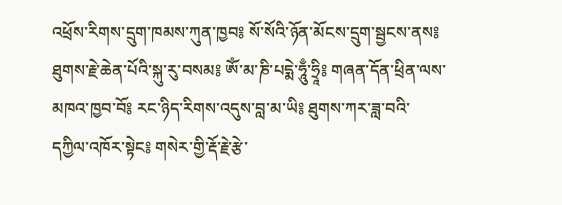འཕྲོས་རིགས་དྲུག་ཁམས་ཀུན་ཁྱབ༔ སོ་སོའི་ཉོན་མོངས་དྲུག་སྦྱངས་ནས༔ ཐུགས་རྗེ་ཆེན་པོའི་སྐུ་རུ་བསམ༔ ཨོཾ་མ་ཎི་པདྨེ་ཧཱུྃ་ཧྲཱི༔ གཞན་དོན་ཕྲིན་ལས་མཁའ་ཁྱབ་བོ༔ རང་ཉིད་རིགས་འདུས་བླ་མ་ཡི༔ ཐུགས་ཀར་ཟླ་བའི་དཀྱིལ་འཁོར་སྟེང༔ གསེར་གྱི་རྡོ་རྗེ་རྩེ་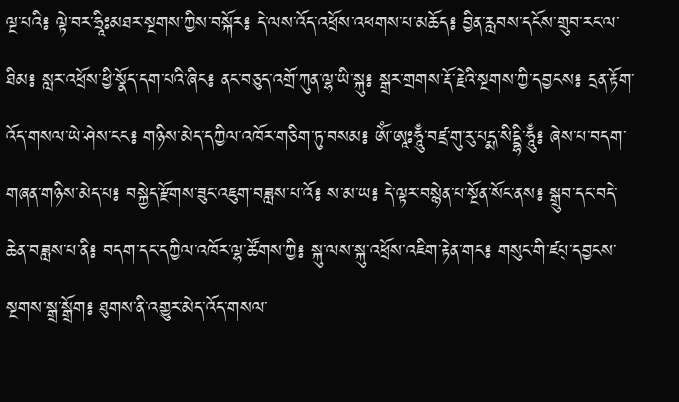ལྔ་པའི༔ ལྟེ་བར་ཧྲཱིཿམཐར་སྔགས་ཀྱིས་བསྐོར༔ དེ་ལས་འོད་འཕྲོས་འཕགས་པ་མཆོད༔ བྱིན་རླབས་དངོས་གྲུབ་རང་ལ་ཐིམ༔ སླར་འཕྲོས་ཕྱི་སྣོད་དག་པའི་ཞིང༔ ནང་བཅུད་འགྲོ་ཀུན་ལྷ་ཡི་སྐུ༔ སྒྲར་གྲགས་རྡོ་རྗེའི་སྔགས་ཀྱི་དབྱངས༔ དྲན་རྟོག་འོད་གསལ་ཡེ་ཤེས་ངང༔ གཉིས་མེད་དཀྱིལ་འཁོར་གཅིག་ཏུ་བསམ༔ ཨོཾ་ཨཱཿཧཱུྃ་བཛྲ་གུ་རུ་པདྨ་སིདྡྷི་ཧཱུྃ༔ ཞེས་པ་བདག་གཞན་གཉིས་མེད་པ༔ བསྐྱེད་རྫོགས་ཟུང་འཇུག་བཟླས་པ་འོ༔ ས་མ་ཡ༔ དེ་ལྟར་བསྙེན་པ་སྔོན་སོང་ནས༔ སྒྲུབ་དང་བདེ་ཆེན་བཟླས་པ་ནི༔ བདག་དང་དཀྱིལ་འཁོར་ལྷ་ཚོགས་ཀྱི༔ སྐུ་ལས་སྐུ་འཕྲོས་འཇིག་རྟེན་གང༔ གསུང་གི་ཛཔ྄་དབྱངས་སྔགས་སྒྲ་སྒྲོག༔ ཐུགས་ནི་འགྱུར་མེད་འོད་གསལ་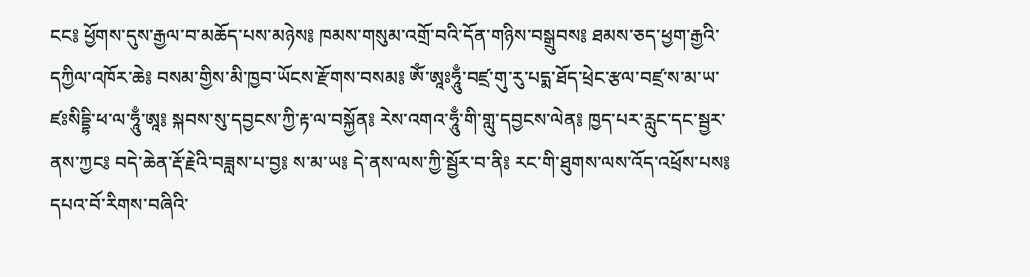ངང༔ ཕྱོགས་དུས་རྒྱལ་བ་མཆོད་པས་མཉེས༔ ཁམས་གསུམ་འགྲོ་བའི་དོན་གཉིས་བསྒྲུབས༔ ཐམས་ཅད་ཕྱག་རྒྱའི་དཀྱིལ་འཁོར་ཆེ༔ བསམ་གྱིས་མི་ཁྱབ་ཡོངས་རྫོགས་བསམ༔ ཨོཾ་ཨཱཿཧཱུྃ་བཛྲ་གུ་རུ་པདྨ་ཐོད་ཕྲེང་རྩལ་བཛྲ་ས་མ་ཡ་ཛཿསིདྡྷི་ཕ་ལ་ཧཱུྃ་ཨཱ༔ སྐབས་སུ་དབྱངས་ཀྱི་རྟ་ལ་བསྐྱོན༔ རེས་འགའ་ཧཱུྃ་གི་གླུ་དབྱངས་ལེན༔ ཁྱད་པར་རླུང་དང་སྦྱར་ནས་ཀྱང༔ བདེ་ཆེན་རྡོ་རྗེའི་བཟླས་པ་བྱ༔ ས་མ་ཡ༔ དེ་ནས་ལས་ཀྱི་སྦྱོར་བ་ནི༔ རང་གི་ཐུགས་ལས་འོད་འཕྲོས་པས༔ དཔའ་བོ་རིགས་བཞིའི་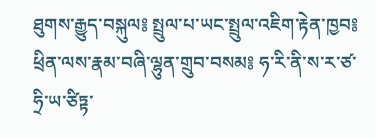ཐུགས་རྒྱུད་བསྐུལ༔ སྤྲུལ་པ་ཡང་སྤྲུལ་འཇིག་རྟེན་ཁྱབ༔ ཕྲིན་ལས་རྣམ་བཞི་ལྷུན་གྲུབ་བསམ༔ ཧ་རི་ནི་ས་ར་ཙ་ཧྲི་ཡ་ཙིཏྟ་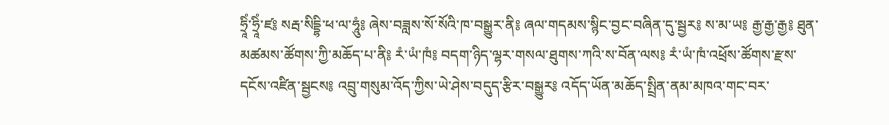ཧྲཱིཾ་ཧྲཱིཾ་ཛ༔ སརྦ་སིདྡྷི་ཕ་ལ་ཧཱུཾ༔ ཞེས་བཟླས་སོ་སོའི་ཁ་བསྒྱུར་ནི༔ ཞལ་གདམས་སྙིང་བྱང་བཞིན་དུ་སྦྱར༔ ས་མ་ཡ༔ རྒྱ་རྒྱ་རྒྱ༔ ཐུན་མཚམས་ཚོགས་ཀྱི་མཆོད་པ་ནི༔ རཾ་ཡཾ་ཁཾ༔ བདག་ཉིད་ལྷར་གསལ་ཐུགས་ཀའི་ས་བོན་ལས༔ རཾ་ཡཾ་ཁཾ་འཕྲོས་ཚོགས་རྫས་དངོས་འཛིན་སྦྱངས༔ འབྲུ་གསུམ་འོད་ཀྱིས་ཡེ་ཤེས་བདུད་རྩིར་བསྒྱུར༔ འདོད་ཡོན་མཆོད་སྤྲིན་ནམ་མཁའ་གང་བར་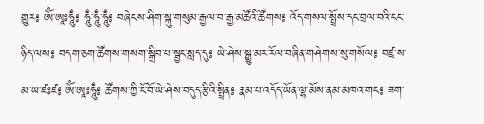གྱུར༔ ཨོཾ་ཨཱཿཧཱུྃ༔ ཧཱུྃ་ཧཱུྃ་ཧཱུྃ༔ བཞེངས་ཤིག་སྐུ་གསུམ་རྒྱལ་བ་རྒྱ་མཚོའི་ཚོགས༔ འོད་གསལ་སྤྲོས་དང་བྲལ་བའི་ངང་ཉིད་ལས༔ བདག་ཅག་ཚོགས་གསག་སྒྲིབ་པ་སྦྱང་སླད་དུ༔ ཡེ་ཤེས་སྒྱུ་མར་རོལ་བཞིན་གཤེགས་སུ་གསོལ༔ བཛྲ་ས་མ་ཡ་ཛཿཛ༔ ཨོཾ་ཨཱཿཧཱུྃ༔ ཚོགས་ཀྱི་ངོ་བོ་ཡེ་ཤེས་བདུད་རྩིའི་སྤྲིན༔ རྣམ་པ་འདོད་ཡོན་ལྷ་མོས་ནམ་མཁའ་གང༔ ཟག་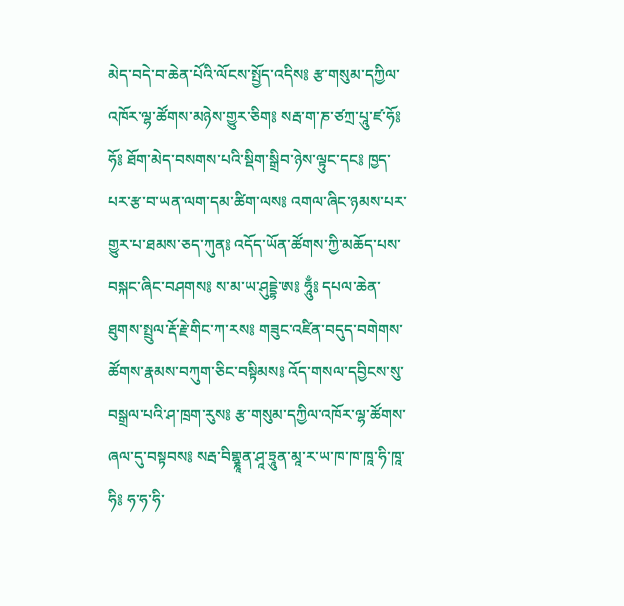མེད་བདེ་བ་ཆེན་པོའི་ལོངས་སྤྱོད་འདིས༔ རྩ་གསུམ་དཀྱིལ་འཁོར་ལྷ་ཚོགས་མཉེས་གྱུར་ཅིག༔ སརྦ་ག་ཎ་ཙཀྲ་པཱུ་ཛ་ཧོ༔ ཧོ༔ ཐོག་མེད་བསགས་པའི་སྡིག་སྒྲིབ་ཉེས་ལྟུང་དང༔ ཁྱད་པར་རྩ་བ་ཡན་ལག་དམ་ཚིག་ལས༔ འགལ་ཞིང་ཉམས་པར་གྱུར་པ་ཐམས་ཅད་ཀུན༔ འདོད་ཡོན་ཚོགས་ཀྱི་མཆོད་པས་བསྐང་ཞིང་བཤགས༔ ས་མ་ཡ་ཤུདྡྷེ་ཨ༔ ཧཱུྃ༔ དཔལ་ཆེན་ཐུགས་སྤྲུལ་རྡོ་རྗེ་གིང་ཀ་རས༔ གཟུང་འཛིན་བདུད་བགེགས་ཚོགས་རྣམས་བཀུག་ཅིང་བསྟིམས༔ འོད་གསལ་དབྱིངས་སུ་བསྒྲལ་པའི་ཤ་ཁྲག་རུས༔ རྩ་གསུམ་དཀྱིལ་འཁོར་ལྷ་ཚོགས་ཞལ་དུ་བསྟབས༔ སརྦ་བིགྷྣཱན་ཤཱ་ཏྲཱུན་མཱ་ར་ཡ་ཁ་ཁ་ཁཱ་ཧི་ཁཱ་ཧི༔ ཧ་ཧ་ཧི་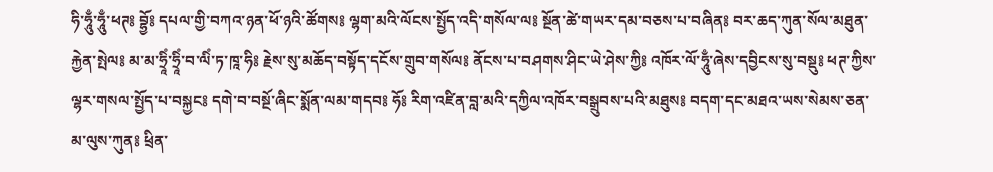ཧི་ཧཱུྃ་ཧཱུྃ་ཕཊ༔ བྷྱོ༔ དཔལ་གྱི་བཀའ་ཉན་ཕོ་ཉའི་ཚོགས༔ ལྷག་མའི་ལོངས་སྤྱོད་འདི་གསོལ་ལ༔ སྔོན་ཚེ་གཡར་དམ་བཅས་པ་བཞིན༔ བར་ཆད་ཀུན་སོལ་མཐུན་རྐྱེན་སྤེལ༔ མ་མ་ཧྲཱིཾ་ཧྲཱིཾ་བ་ལིཾ་ཏ་ཁཱ་ཧི༔ རྗེས་སུ་མཆོད་བསྟོད་དངོས་གྲུབ་གསོལ༔ ནོངས་པ་བཤགས་ཤིང་ཡེ་ཤེས་ཀྱི༔ འཁོར་ལོ་ཧཱུྃ་ཞེས་དབྱིངས་སུ་བསྡུ༔ ཕཊ་ཀྱིས་ལྷར་གསལ་སྤྱོད་པ་བསྐྱང༔ དགེ་བ་བསྔོ་ཞིང་སྨོན་ལམ་གདབ༔ ཧོ༔ རིག་འཛིན་བླ་མའི་དཀྱིལ་འཁོར་བསྒྲུབས་པའི་མཐུས༔ བདག་དང་མཐའ་ཡས་སེམས་ཅན་མ་ལུས་ཀུན༔ ཕྲིན་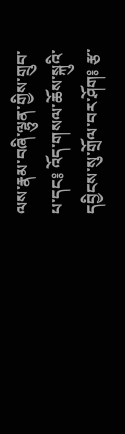ལས་རྣམ་བཞི་ལྷུན་གྱིས་གྲུབ་པ་དང༔ འོད་གསལ་ཆོས་སྐུའི་དབྱིངས་སུ་གྲོལ་བར་ཤོག༔ རྩ་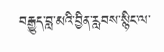བརྒྱུད་བླ་མའི་བྱིན་རླབས་སྙིང་ལ་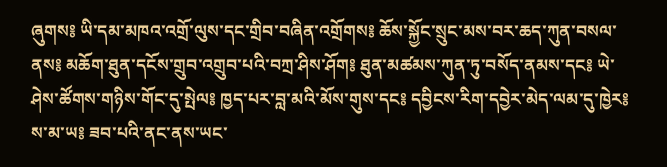ཞུགས༔ ཡི་དམ་མཁའ་འགྲོ་ལུས་དང་གྲིབ་བཞིན་འགྲོགས༔ ཆོས་སྐྱོང་སྲུང་མས་བར་ཆད་ཀུན་བསལ་ནས༔ མཆོག་ཐུན་དངོས་གྲུབ་འགྲུབ་པའི་བཀྲ་ཤིས་ཤོག༔ ཐུན་མཚམས་ཀུན་ཏུ་བསོད་ནམས་དང༔ ཡེ་ཤེས་ཚོགས་གཉིས་གོང་དུ་སྤེལ༔ ཁྱད་པར་བླ་མའི་མོས་གུས་དང༔ དབྱིངས་རིག་དབྱེར་མེད་ལམ་དུ་ཁྱེར༔ ས་མ་ཡ༔ ཟབ་པའི་ནང་ནས་ཡང་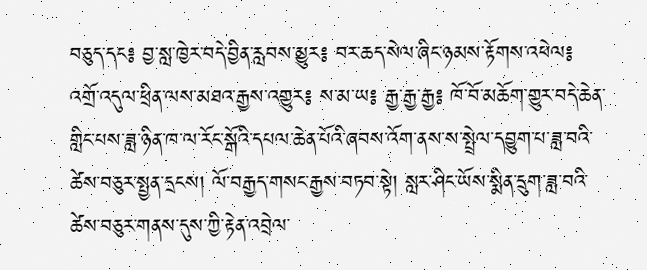བཅུད་དང༔ བྱ་སླ་ཁྱེར་བདེ་བྱིན་རླབས་མྱུར༔ བར་ཆད་སེལ་ཞིང་ཉམས་རྟོགས་འཕེལ༔ འགྲོ་འདུལ་ཕྲིན་ལས་མཐའ་རྒྱས་འགྱུར༔ ས་མ་ཡ༔ རྒྱ་རྒྱ་རྒྱ༔ ཁོ་བོ་མཆོག་གྱུར་བདེ་ཆེན་གླིང་པས་ཟླ་ཉིན་ཁ་ལ་རོང་སྒོའི་དཔལ་ཆེན་པོའི་ཞབས་འོག་ནས་ས་སྤྲེལ་དབྱུག་པ་ཟླ་བའི་ཚེས་བཅུར་སྤྱན་དྲངས། ལོ་བརྒྱད་གསང་རྒྱས་བཏབ་སྟེ། སླར་ཤིང་ཡོས་སྨིན་དྲུག་ཟླ་བའི་ཚེས་བཅུར་གནས་དུས་ཀྱི་རྟེན་འབྲེལ་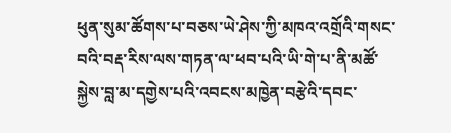ཕུན་སུམ་ཚོགས་པ་བཅས་ཡེ་ཤེས་ཀྱི་མཁའ་འགྲོའི་གསང་བའི་བརྡ་རིས་ལས་གཏན་ལ་ཕབ་པའི་ཡི་གེ་པ་ནི་མཚོ་སྐྱེས་བླ་མ་དགྱེས་པའི་འབངས་མཁྱེན་བརྩེའི་དབང་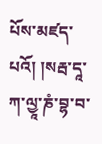པོས་མཛད་པའོ། །སརྦ་དཱ་ཀ་ལྱཱ་ཎཾ་བྷ་བ་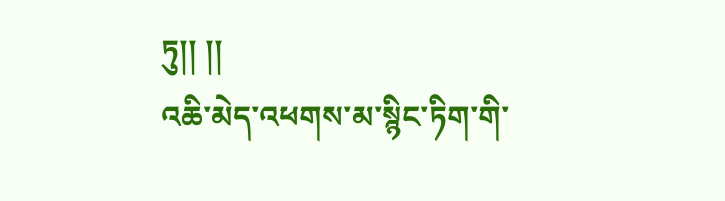ཏུ།། །།
འཆི་མེད་འཕགས་མ་སྙིང་ཏིག་གི་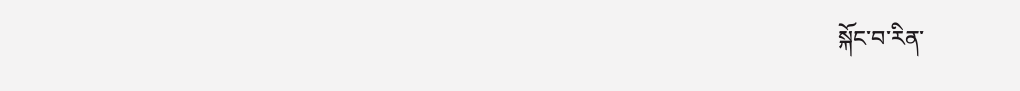སྐོང་བ་རིན་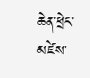ཆེན་ཕྲེང་མཛེས་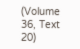(Volume 36, Text 20)